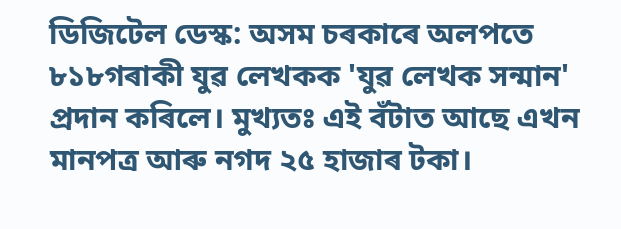ডিজিটেল ডেস্ক: অসম চৰকাৰে অলপতে ৮১৮গৰাকী যুৱ লেখকক 'যুৱ লেখক সন্মান' প্রদান কৰিলে। মুখ্যতঃ এই বঁটাত আছে এখন মানপত্ৰ আৰু নগদ ২৫ হাজাৰ টকা।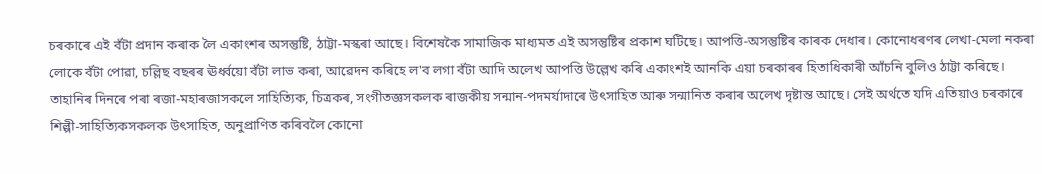চৰকাৰে এই বঁটা প্ৰদান কৰাক লৈ একাংশৰ অসন্তুষ্টি, ঠাট্টা-মস্কৰা আছে। বিশেষকৈ সামাজিক মাধ্যমত এই অসন্তুষ্টিৰ প্ৰকাশ ঘটিছে। আপত্তি-অসন্তুষ্টিৰ কাৰক দেধাৰ। কোনোধৰণৰ লেখা-মেলা নকৰা লোকে বঁটা পোৱা, চল্লিছ বছৰৰ ঊর্ধ্বয়ো বঁটা লাভ কৰা, আৱেদন কৰিহে ল'ব লগা বঁটা আদি অলেখ আপত্তি উল্লেখ কৰি একাংশই আনকি এয়া চৰকাৰৰ হিতাধিকাৰী আঁচনি বুলিও ঠাট্টা কৰিছে।
তাহানিৰ দিনৰে পৰা ৰজা-মহাৰজাসকলে সাহিত্যিক, চিত্ৰকৰ, সংগীতজ্ঞসকলক ৰাজকীয় সন্মান-পদমর্যাদাৰে উৎসাহিত আৰু সন্মানিত কৰাৰ অলেখ দৃষ্টান্ত আছে। সেই অর্থতে যদি এতিয়াও চৰকাৰে শিল্পী-সাহিত্যিকসকলক উৎসাহিত, অনুপ্রাণিত কৰিবলৈ কোনো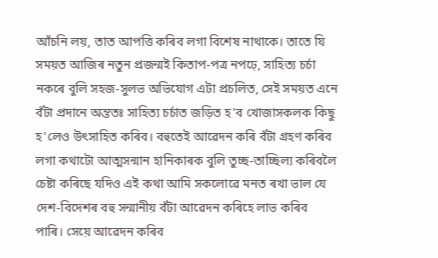আঁচনি লয়, তাত আপত্তি কৰিব লগা বিশেষ নাথাকে। তাতে যি সময়ত আজিৰ নতুন প্ৰজন্মই কিতাপ-পত্র নপঢ়ে, সাহিত্য চর্চা নকৰে বুলি সহজ-সুলভ অভিযোগ এটা প্রচলিত, সেই সময়ত এনে বঁটা প্রদানে অন্ততঃ সাহিত্য চর্চাত জড়িত হ'ব খোজাসকলক কিছু হ'লেও উৎসাহিত কৰিব। বহুতেই আৱেদন কৰি বঁটা গ্রহণ কৰিব লগা কথাটো আত্মসন্মান হানিকাৰক বুলি তুচ্ছ-তাচ্ছিল্য কৰিবলৈ চেষ্টা কৰিছে যদিও এই কথা আমি সকলোৱে মনত ৰখা ভাল যে দেশ-বিদেশৰ বহু সন্মানীয় বঁটা আৱেদন কৰিহে লাভ কৰিব পাৰি। সেয়ে আৱেদন কৰিব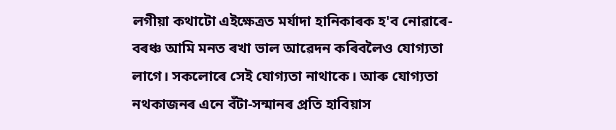লগীয়া কথাটো এইক্ষেত্রত মর্যাদা হানিকাৰক হ'ব নোৱাৰে- বৰঞ্চ আমি মনত ৰখা ভাল আৱেদন কৰিবলৈও যোগ্যতা লাগে। সকলোৰে সেই যোগ্যতা নাথাকে। আৰু যোগ্যতা নথকাজনৰ এনে বঁটা-সন্মানৰ প্ৰতি হাবিয়াস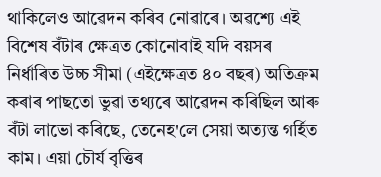থাকিলেও আৱেদন কৰিব নোৱাৰে। অৱশ্যে এই বিশেষ বঁটাৰ ক্ষেত্রত কোনোবাই যদি বয়সৰ নিৰ্ধাৰিত উচ্চ সীমা (এইক্ষেত্ৰত ৪০ বছৰ) অতিক্ৰম কৰাৰ পাছতো ভুৱা তথ্যৰে আৱেদন কৰিছিল আৰু বঁটা লাভো কৰিছে, তেনেহ'লে সেয়া অত্যন্ত গর্হিত কাম। এয়া চৌর্য বৃত্তিৰ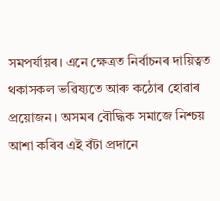সমপৰ্যায়ৰ। এনে ক্ষেত্ৰত নিৰ্বাচনৰ দায়িত্বত থকাসকল ভৱিষ্যতে আৰু কঠোৰ হোৱাৰ প্রয়োজন। অসমৰ বৌদ্ধিক সমাজে নিশ্চয় আশা কৰিব এই বঁটা প্রদানে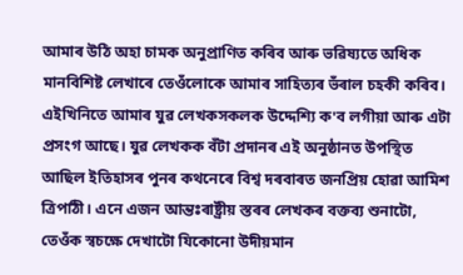আমাৰ উঠি অহা চামক অনুপ্রাণিত কৰিব আৰু ভৱিষ্যতে অধিক মানবিশিষ্ট লেখাৰে তেওঁলোকে আমাৰ সাহিত্যৰ ভঁৰাল চহকী কৰিব।
এইখিনিতে আমাৰ যুৱ লেখকসকলক উদ্দেশ্যি ক'ব লগীয়া আৰু এটা প্রসংগ আছে। যুৱ লেখকক বঁটা প্ৰদানৰ এই অনুষ্ঠানত উপস্থিত আছিল ইতিহাসৰ পুনৰ কথনেৰে বিশ্ব দৰবাৰত জনপ্রিয় হোৱা আমিশ ত্রিপাঠী। এনে এজন আন্তঃৰাষ্ট্ৰীয় স্তৰৰ লেখকৰ বক্তব্য শুনাটো, তেওঁক স্বচক্ষে দেখাটো যিকোনো উদীয়মান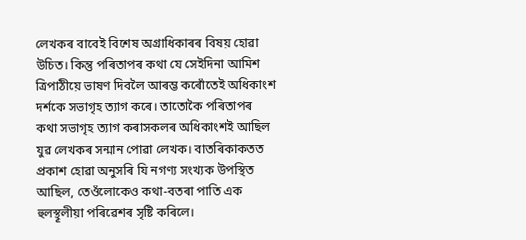লেখকৰ বাবেই বিশেষ অগ্রাধিকাৰৰ বিষয় হোৱা উচিত। কিন্তু পৰিতাপৰ কথা যে সেইদিনা আমিশ ত্রিপাঠীয়ে ভাষণ দিবলৈ আৰম্ভ কৰোঁতেই অধিকাংশ দর্শকে সভাগৃহ ত্যাগ কৰে। তাতোকৈ পৰিতাপৰ কথা সভাগৃহ ত্যাগ কৰাসকলৰ অধিকাংশই আছিল যুৱ লেখকৰ সন্মান পোৱা লেখক। বাতৰিকাকতত প্রকাশ হোৱা অনুসৰি যি নগণ্য সংখ্যক উপস্থিত আছিল, তেওঁলোকেও কথা-বতৰা পাতি এক হুলস্থূলীয়া পৰিৱেশৰ সৃষ্টি কৰিলে।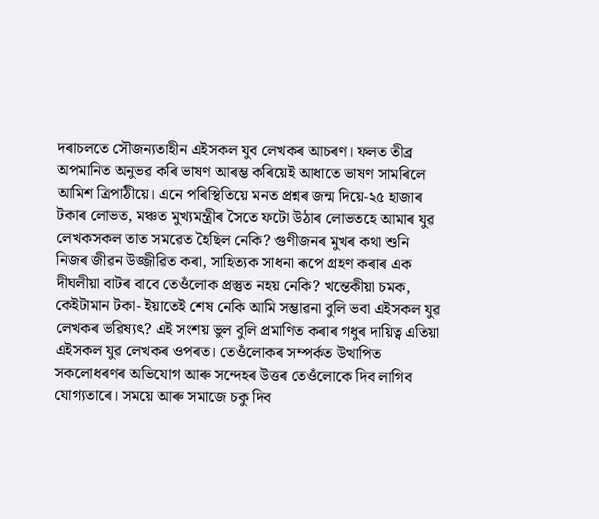দৰাচলতে সৌজন্যতাহীন এইসকল যুব লেখকৰ আচৰণ। ফলত তীব্র অপমানিত অনুভৱ কৰি ভাষণ আৰম্ভ কৰিয়েই আধাতে ভাষণ সামৰিলে আমিশ ত্রিপাঠীয়ে। এনে পৰিস্থিতিয়ে মনত প্ৰশ্নৰ জন্ম দিয়ে-২৫ হাজাৰ টকাৰ লোভত, মঞ্চত মুখ্যমন্ত্ৰীৰ সৈতে ফটো উঠাৰ লোভতহে আমাৰ যুৱ লেখকসকল তাত সমৱেত হৈছিল নেকি? গুণীজনৰ মুখৰ কথা শুনি নিজৰ জীৱন উজ্জীৱিত কৰা, সাহিত্যক সাধনা ৰূপে গ্রহণ কৰাৰ এক দীঘলীয়া বাটৰ বাবে তেওঁলোক প্রস্তুত নহয় নেকি? খন্তেকীয়া চমক, কেইটামান টকা- ইয়াতেই শেষ নেকি আমি সম্ভাৱনা বুলি ভবা এইসকল যুৱ লেখকৰ ভৱিষ্যৎ? এই সংশয় ভুল বুলি প্রমাণিত কৰাৰ গধুৰ দায়িত্ব এতিয়া এইসকল যুৱ লেখকৰ ওপৰত। তেওঁলোকৰ সম্পৰ্কত উত্থাপিত সকলোধৰণৰ অভিযোগ আৰু সন্দেহৰ উত্তৰ তেওঁলোকে দিব লাগিব যোগ্যতাৰে। সময়ে আৰু সমাজে চকু দিব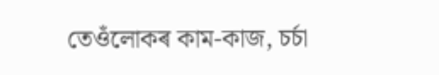তেওঁলোকৰ কাম-কাজ, চর্চা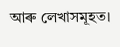আৰু লেখাসমূহত।